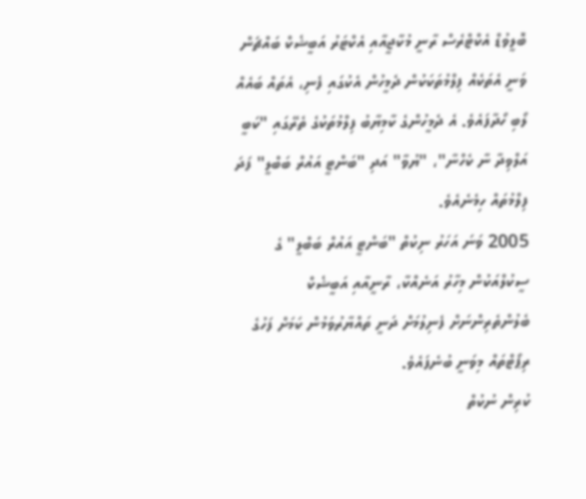ބޮލީވުޑް އެކްޓްރެސް ރާނީ މުކާޖީއާއި އެކްޓަރު އަބީޝެކް ބައްޗަން ވަނީ އެތަކެއް ފިލްމުތަކަކުން ދެމީހުން އެކުގައި ފެނި، އެތައް ބައެއް ލޯބި ހޯދާފައެވެ. އެ ދެމީހުންގެ ކާމިޔާބު ފިލްމުތަކުގެ ތެރޭގައި "ކަބީ އަލްވިދާ ނާ ކެހްނާ"، "ޔުވާ" އަދި "ބަންޓީ އައުރް ބަބްލީ" ފަދަ ފިލްމުތައް ހިމެނެއެވެ.
2005 ވަނަ އަހަރު ނިކުތް "ބަންޓީ އައުރް ބަބްލީ" ގެ ސީކުލްއަކުން މިހާރު އަނެއްކާ، ރާނީއާއި އަބީޝެކް ބެލުންތެރިންނަށް ފެނިލުމަށް ދަނީ ތައްޔާރުވަމުން ކަމަށް ފަހުގެ ރިޕޯޓްތައް މިވަނީ ބުނެފައެވެ.
ކުރިން ނުކުތް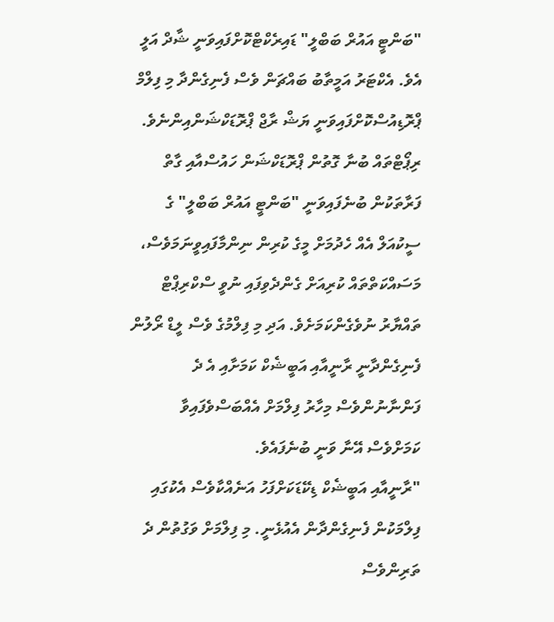"ބަންޓީ އައުރް ބަބްލީ" ޑައިރެކްޓްކޮށްފައިވަނީ ޝާދް އަލީ އެވެ. އެކްޓަރު އަމީތާބު ބައްޗަން ވެސް ފެނިގެންދާ މި ފިލްމް ޕްރޮޑިއުސްކޮށްފައިވަނީ ޔަޝް ރާޖް ޕްރޮޑަކްޝަންއިންނެވެ.
ރިޕޯޓްތައް ބުނާ ގޮތުން ޕްރޮޑަކްޝަން ހައުސްއާއި ގާތް ފަރާތަކުން ބުނެފައިވަނީ "ބަންޓީ އައުރް ބަބްލީ" ގެ ސީކުއަލް އެއް ހެދުމަށް މީގެ ކުރިން ނިންމާފައިވީނަމަވެސް، މަސައްކަތްތައް ކުރިއަށް ގެންދެވިފައި ނުވީ ސްކްރިޕްޓް ތައްޔާރު ނުވެގެންކަމަށެވެ. އަދި މި ފިލްމުގެ ވެސް ލީޑް ރޯލުން ފެނިގެންދާނީ ރާނީއާއި އަބީޝެކް ކަމަށާއި އެ ދެ ފަންނާނުންވެސް މިހާރު ފިލްމަށް އެއްބަސްވެފައިވާ ކަމަށްވެސް އޭނާ ވަނީ ބުނެފައެވެ.
"ރާނީއާއި އަބީޝެކް ޑިކޭޑަކަށްފަހު އަނެއްކާވެސް އެކުގައި ފިލްމަކުން ފެނިގެންދާން އެއުޅެނީ. މި ފިލްމަށް ވަގުތުން ދެ ތަރިންވެސް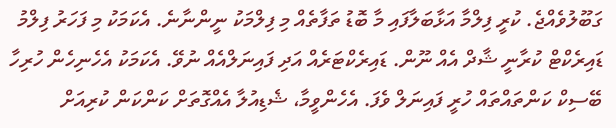ގަބޫލުވެއްޖެ. ކުރީ ފިލްމާ އަޅާބަލާފައި މާ ބޮޑު ތަފާތެއް މި ފިލްމަކު ނީންނާނެ. އެކަމަކު މި ފަހަރު ފިލްމު ޑައިރެކްޓް ކުރާނީ ޝާދް އެއް ނޫން. ޑައިރެކްޓަރެއް އަދި ފައިނަލްއެއް ނުވޭ. އެކަމަކު އެހެނިހެން ހުރިހާ ބޭސިކް ކަންތައްތައް ހުރީ ފައިނަލް ވެފަ. އެހެންވީމާ، ޝެޑިއުލާ އެއްގޮތަށް ކަންކަން ކުރިއަށް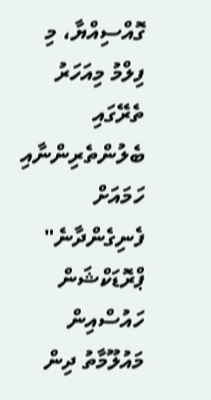ގޮއްސިއްޔާ، މި ފިލްމު މިއަހަރު ތެރޭގައި ބެލުންތެރިންނާއި ހަމައަށް ފެނިގެންދާނެ" ޕްރޮޑަކްޝަން ހައުސްއިން މައުލޫމާތު ދިން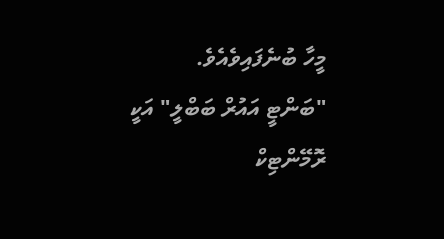މީހާ ބުނެފައިވެއެވެ.
"ބަންޓީ އައުރް ބަބްލީ" އަކީ ރޮމޭންޓިކް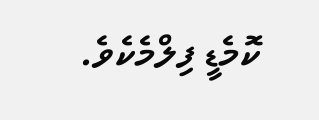ކޮމެޑީ ފިލްމެކެވެ.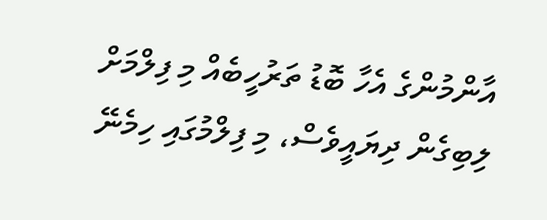އާންމުންގެ އެހާ ބޮޑު ތަރުހީބެއް މި ފިލްމަށް ލިބިގެން ދިޔައީވެސް، މި ފިލްމުގައި ހިމެނޭ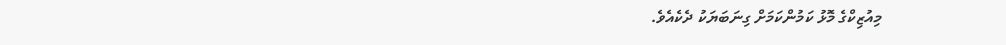މިއުޒިކްގެ މޮޅު ކަމުންކަމަށް ގިނަބަޔަކު ދެކެއެވެ.